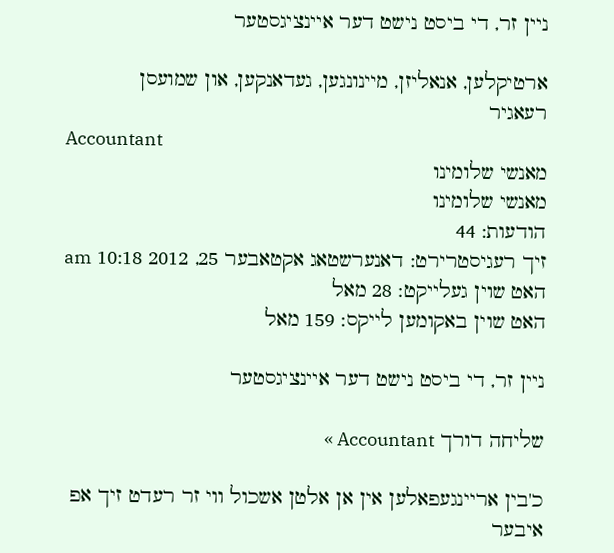ניין זר, די ביסט נישט דער איינציגסטער

ארטיקלען, אנאליזן, מיינונגען, געדאנקען, און שמועסן
רעאגיר
Accountant
מאנשי שלומינו
מאנשי שלומינו
הודעות: 44
זיך רעגיסטרירט: דאנערשטאג אקטאבער 25, 2012 10:18 am
האט שוין געלייקט: 28 מאל
האט שוין באקומען לייקס: 159 מאל

ניין זר, די ביסט נישט דער איינציגסטער

שליחה דורך Accountant »

כ'בין אריינגעפאלען אין אן אלטן אשכול ווי זר רעדט זיך אפ איבער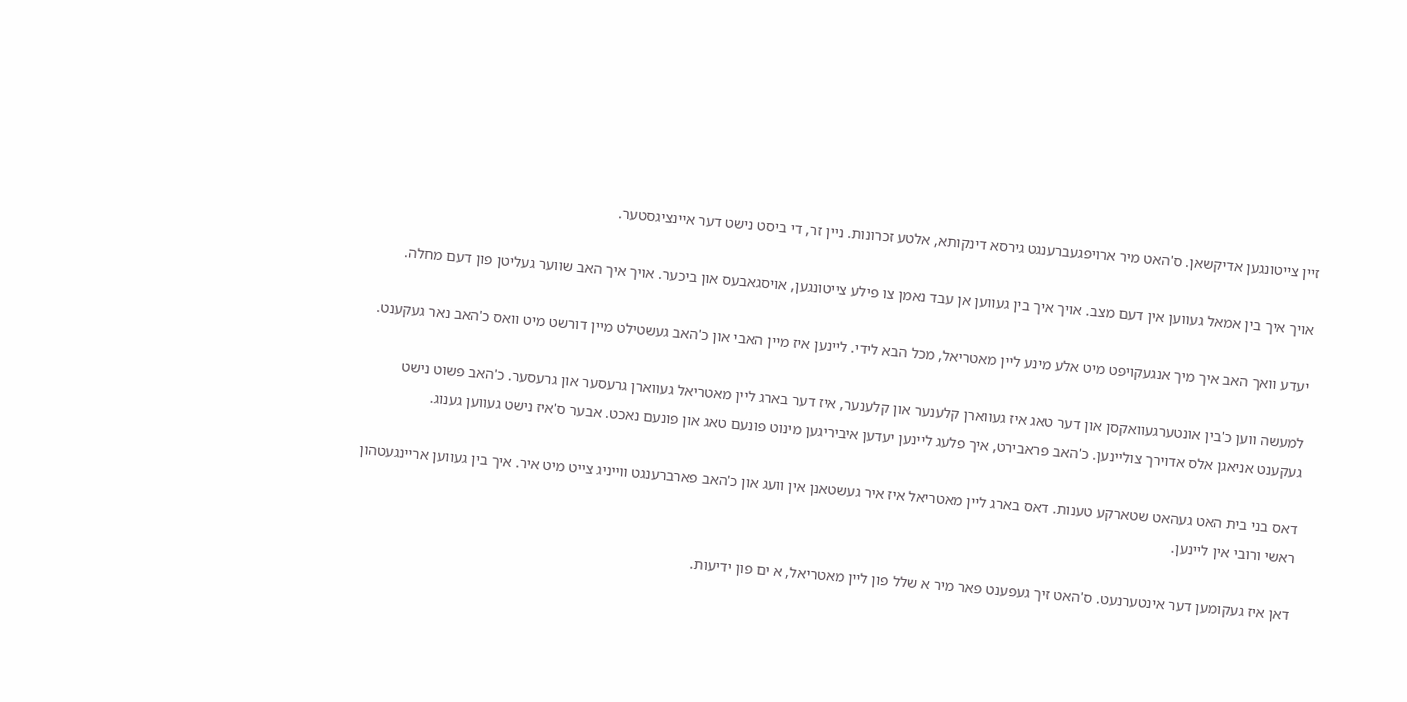זיין צייטונגען אדיקשאן. ס'האט מיר ארויפגעברענגט גירסא דינקותא, אלטע זכרונות. ניין זר, די ביסט נישט דער איינציגסטער.

אויך איך בין אמאל געווען אין דעם מצב. אויך איך בין געווען אן עבד נאמן צו פילע צייטונגען, אויסגאבעס און ביכער. אויך איך האב שווער געליטן פון דעם מחלה.

יעדע וואך האב איך מיך אנגעקויפט מיט אלע מינע ליין מאטריאל, מכל הבא לידי. ליינען איז מיין האבי און כ'האב געשטילט מיין דורשט מיט וואס כ'האב נאר געקענט.

למעשה ווען כ'בין אונטערגעוואקסן און דער טאג איז געווארן קלענער און קלענער, איז דער בארג ליין מאטריאל געווארן גרעסער און גרעסער. כ'האב פשוט נישט געקענט אניאגן אלס אדוירך צוליינען. כ'האב פראבירט, איך פלעג ליינען יעדען איביריגען מינוט פונעם טאג און פונעם נאכט. אבער ס'איז נישט געווען גענוג.

דאס בני בית האט געהאט שטארקע טענות. דאס בארג ליין מאטריאל איז איר געשטאנן אין וועג און כ'האב פארברענגט ווייניג צייט מיט איר. איך בין געווען אריינגעטהון ראשי ורובי אין ליינען.

דאן איז געקומען דער אינטערנעט. ס'האט זיך געפענט פאר מיר א שלל פון ליין מאטריאל, א ים פון ידיעות.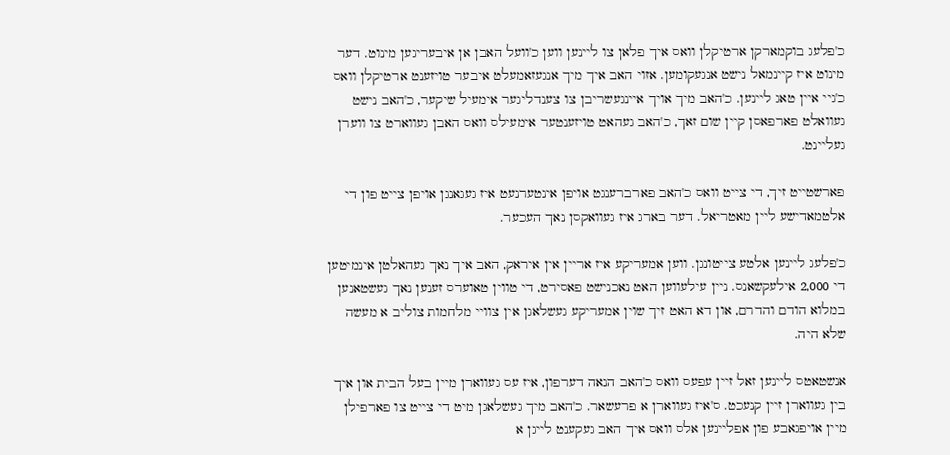כ'פלעג בוקמארקן ארטיקלן וואס איך פלאן צו ליינען ווען כ'וועל האבן אן איבעריגען מינוט. דער מינוט איז קיינמאל נישט אנגעקומען. אזוי האב איך מיך אנגעזאמעלט איבער טויזענט ארטיקלן וואס כ'גיי איין טאג ליינען. כ'האב מיך אויך איינגעשריבן צו צענדליגער אימעיל שיקער, כ'האב נישט געוואלט פארפאסן קיין שום זאך, כ'האב געהאט טויזענטער אימעילס וואס האבן געווארט צו ווערן געליינט.

פארשטייט זיך, די צייט וואס כ'האב פארברענגט אויפן אינטערנעט איז געגאנגן אויפן צייט פון די אלטמאדישע ליין מאטריאל. דער בארג איז געוואקסן נאך העכער.

כ'פלעג ליינען אלטע צייטונגן. ווען אמעריקע איז אריין אין איראק, האב איך נאך געהאלטן אינמיטען די 2,000 אילעקשאנס. ניין עילעווען האט נאכנישט פאסירט, די טווין טאוערס זענען נאך געשטאנען במלוא הודם והדרם, און דא האט זיך שוין אמעריקע געשלאגן אין צוויי מלחמות צוליב א מעשה שלא היה.

אנשטאטס ליינען זאל זיין עפעס וואס כ'האב הנאה דערפון, איז עס געווארן מיין בעל הבית און איך בין געווארן זיין קנעכט. ס'איז געווארן א פרעשאר. כ'האב מיך געשלאגן מיט די צייט צו פארפילן מיין אויפגאבע פון אפליינען אלס וואס איך האב געקענט לייגן א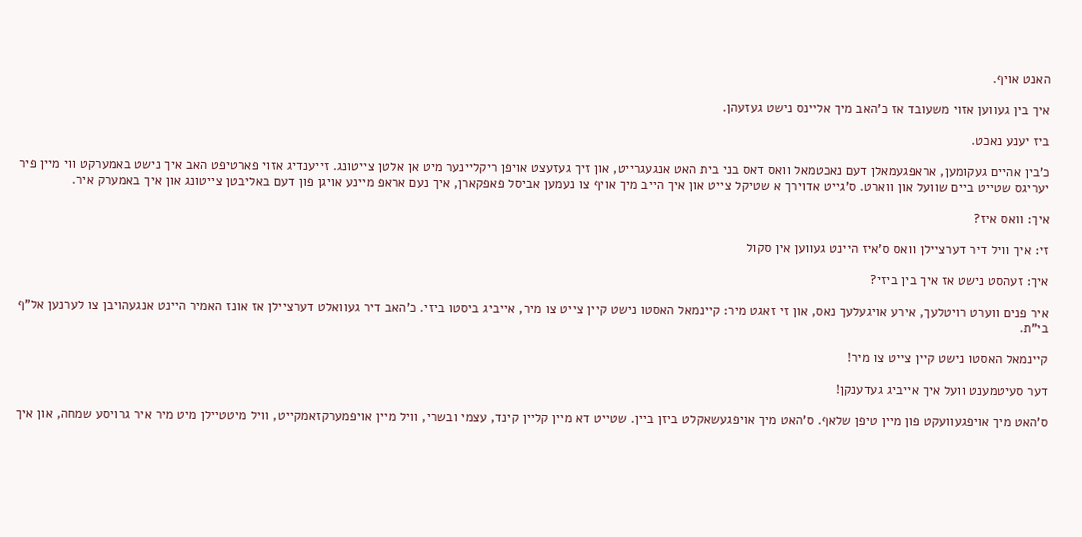האנט אויף.

איך בין געווען אזוי משעובד אז כ'האב מיך אליינס נישט געזעהן.

ביז יענע נאכט.

כ'בין אהיים געקומען, אראפגעמאלן דעם נאכטמאל וואס דאס בני בית האט אנגעגרייט, און זיך געזעצט אויפן ריקליינער מיט אן אלטן צייטונג. זייענדיג אזוי פארטיפט האב איך נישט באמערקט ווי מיין פיר יעריגס שטייט ביים שוועל און ווארט. ס'גייט אדוירך א שטיקל צייט און איך הייב מיך אויף צו נעמען אביסל פאפקארן, איך נעם אראפ מיינע אויגן פון דעם באליבטן צייטונג און איך באמערק איר.

איך: וואס איז?

זי: איך וויל דיר דערציילן וואס ס'איז היינט געווען אין סקול

איך: זעהסט נישט אז איך בין ביזי?

איר פנים ווערט רויטלעך, אירע אויגעלעך נאס, און זי זאגט מיר: קיינמאל האסטו נישט קיין צייט צו מיר, אייביג ביסטו ביזי. כ'האב דיר געוואלט דערציילן אז אונז האמיר היינט אנגעהויבן צו לערנען אל"ף בי"ת.

קיינמאל האסטו נישט קיין צייט צו מיר!

דער סעיטמענט וועל איך אייביג געדענקן!

ס'האט מיך אויפגעוועקט פון מיין טיפן שלאף. ס'האט מיך אויפגעשאקלט ביזן ביין. שטייט דא מיין קליין קינד, עצמי ובשרי, וויל מיין אויפמערקזאמקייט, וויל מיטטיילן מיט מיר איר גרויסע שמחה, און איך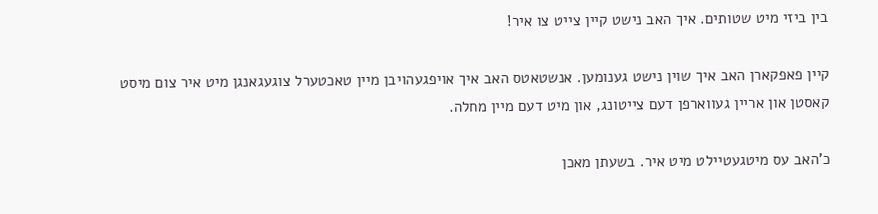בין ביזי מיט שטותים. איך האב נישט קיין צייט צו איר!

קיין פאפקארן האב איך שוין נישט גענומען. אנשטאטס האב איך אויפגעהויבן מיין טאכטערל צוגעגאנגן מיט איר צום מיסט קאסטן און אריין געווארפן דעם צייטונג, און מיט דעם מיין מחלה.

כ'האב עס מיטגעטיילט מיט איר. בשעתן מאכן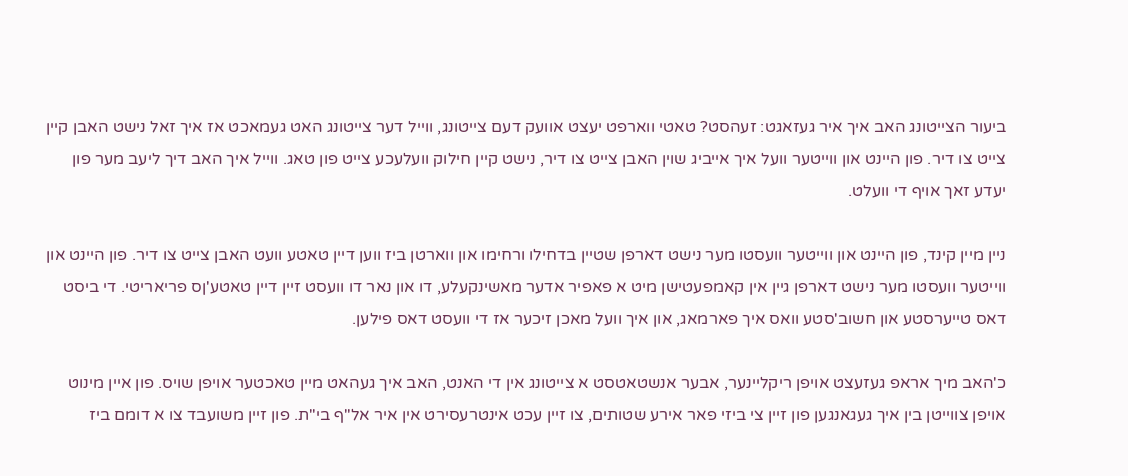ביעור הצייטונג האב איך איר געזאגט: זעהסט? טאטי ווארפט יעצט אוועק דעם צייטונג, ווייל דער צייטונג האט געמאכט אז איך זאל נישט האבן קיין צייט צו דיר. פון היינט און ווייטער וועל איך אייביג שוין האבן צייט צו דיר, נישט קיין חילוק וועלעכע צייט פון טאג. ווייל איך האב דיך ליעב מער פון יעדע זאך אויף די וועלט.

ניין מיין קינד, פון היינט און ווייטער וועסטו מער נישט דארפן שטיין בדחילו ורחימו און ווארטן ביז ווען דיין טאטע וועט האבן צייט צו דיר. פון היינט און ווייטער וועסטו מער נישט דארפן גיין אין קאמפעטישן מיט א פאפיר אדער מאשינקעלע, דו און נאר דו וועסט זיין דיין טאטע'ןס פריאריטי. די ביסט דאס טייערסטע און חשוב'סטע וואס איך פארמאג, און איך וועל מאכן זיכער אז די וועסט דאס פילען.

כ'האב מיך אראפ געזעצט אויפן ריקליינער, אבער אנשטאטסט א צייטונג אין די האנט, האב איך געהאט מיין טאכטער אויפן שויס. פון איין מינוט אויפן צווייטן בין איך געגאנגען פון זיין צי ביזי פאר אירע שטותים, צו זיין עכט אינטרעסירט אין איר אל"ף בי"ת. פון זיין משועבד צו א דומם ביז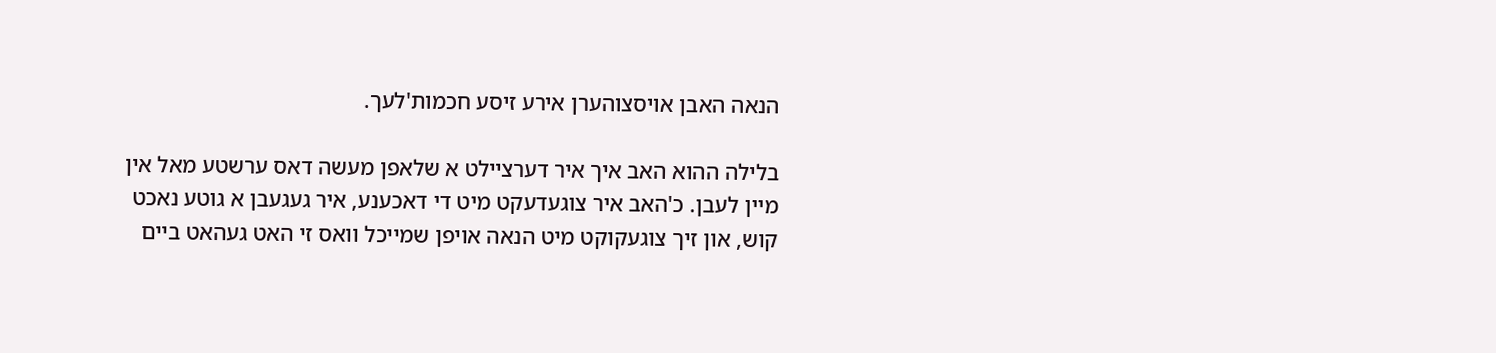הנאה האבן אויסצוהערן אירע זיסע חכמות'לעך.

בלילה ההוא האב איך איר דערציילט א שלאפן מעשה דאס ערשטע מאל אין מיין לעבן. כ'האב איר צוגעדעקט מיט די דאכענע, איר געגעבן א גוטע נאכט קוש, און זיך צוגעקוקט מיט הנאה אויפן שמייכל וואס זי האט געהאט ביים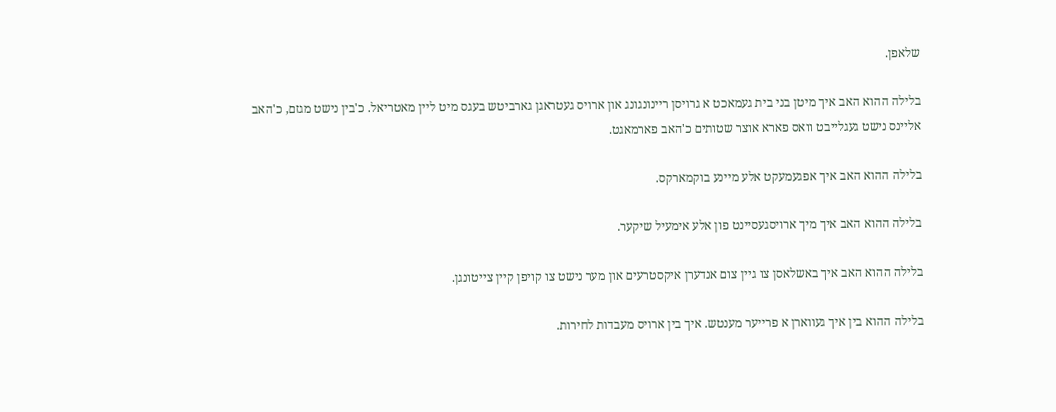שלאפן.

בלילה ההוא האב איך מיטן בני בית געמאכט א גרויסן ריינונגונג און ארויס געטראגן גארביטש בעגס מיט ליין מאטריאל. כ'בין נישט מגזם, כ'האב אליינס נישט געגלייבט וואס פארא אוצר שטותים כ'האב פארמאגט.

בלילה ההוא האב איך אפגעמעקט אלע מיינע בוקמארקס.

בלילה ההוא האב איך מיך ארויסגעסיינט פון אלע אימעיל שיקער.

בלילה ההוא האב איך באשלאסן צו גיין צום אנדערן איקסטרעים און מער נישט צו קויפן קיין צייטונגן.

בלילה ההוא בין איך געווארן א פרייער מענטש. איך בין ארויס מעבדות לחירות.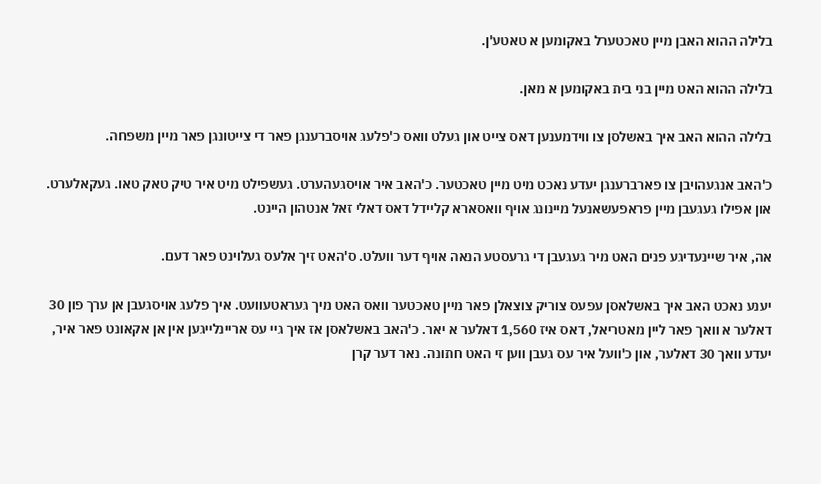בלילה ההוא האבן מיין טאכטערל באקומען א טאטע'ן.

בלילה ההוא האט מיין בני בית באקומען א מאן.

בלילה ההוא האב איך באשלסן צו ווידמענען דאס צייט און געלט וואס כ'פלעג אויסברענגן פאר די צייטונגן פאר מיין משפחה.

כ'האב אנגעהויבן צו פארברענגן יעדע נאכט מיט מיין טאכטער. כ'האב איר אויסגעהערט. געשפילט מיט איר טיק טאק טאו. געקאלערט. און אפילו געגעבן מיין פראפעשאנעל מיינונג אויף וואסארא קליידל דאס דאלי זאל אנטהון היינט.

אה, איר שיינעדיגע פנים האט מיר געגעבן די גרעסטע הנאה אויף דער וועלט. ס'האט זיך אלעס געלוינט פאר דעם.

יענע נאכט האב איך באשלאסן עפעס צוריק צוצאלן פאר מיין טאכטער וואס האט מיך געראטעוועט. איך פלעג אויסגעבן אן ערך פון 30 דאלער א וואך פאר ליין מאטריאל, דאס איז 1,560 דאלער א יאר. כ'האב באשלאסן אז איך גיי עס אריינלייגען אין אן אקאונט פאר איר, יעדע וואך 30 דאלער, און כ'וועל איר עס געבן ווען זי האט חתונה. נאר דער קרן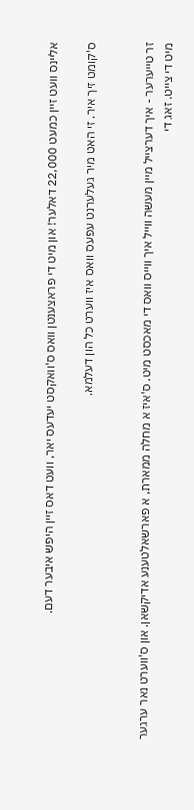אליינס וועט זיין כמעט 22,000 דאלער! און מיט די פראצענטן וואס ס'וואקסט יעדעס יאר, וועט דאס זיין היפש איבער דעם.

ס'קומט זיך איר. זי האט מיר געלערנט עפעס וואס איז ווערט כל הון דעלמא.


זר טייערער - איך דערצייל מיין מעשה ווייל איך ווייס וואס די מאכסט מיט. ס'איז א מחלה ממארת, א פארשאלטענע אדיקשאן. און ס'ווערט נאר ערגער מיט די צייט. זאג די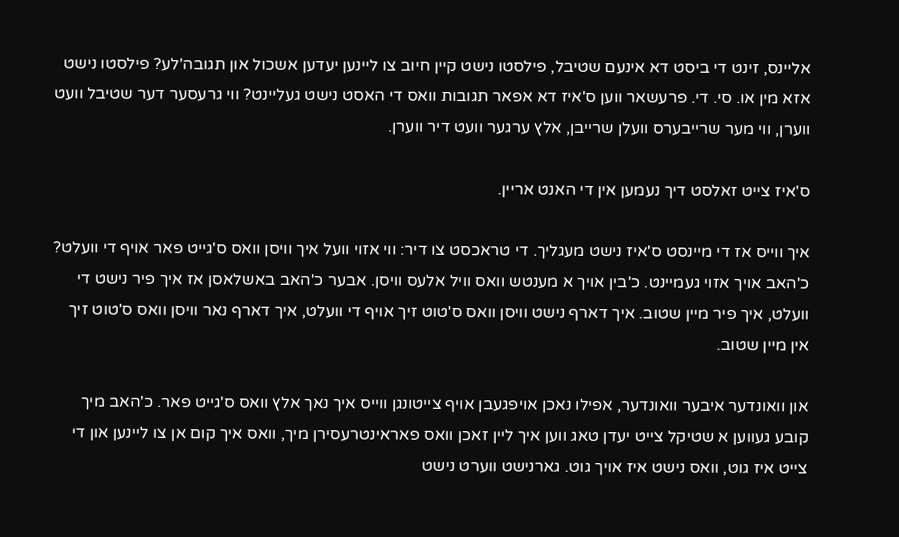אליינס, זינט די ביסט דא אינעם שטיבל, פילסטו נישט קיין חיוב צו ליינען יעדען אשכול און תגובה'לע? פילסטו נישט אזא מין או. סי. די. פרעשאר ווען ס'איז דא אפאר תגובות וואס די האסט נישט געליינט? ווי גרעסער דער שטיבל וועט ווערן, ווי מער שרייבערס וועלן שרייבן, אלץ ערגער וועט דיר ווערן.

ס'איז צייט זאלסט דיך נעמען אין די האנט אריין.

איך ווייס אז די מיינסט ס'איז נישט מעגליך. די טראכסט צו דיר: ווי אזוי וועל איך וויסן וואס ס'גייט פאר אויף די וועלט? כ'האב אויך אזוי געמיינט. כ'בין אויך א מענטש וואס וויל אלעס וויסן. אבער כ'האב באשלאסן אז איך פיר נישט די וועלט, איך פיר מיין שטוב. איך דארף נישט וויסן וואס ס'טוט זיך אויף די וועלט, איך דארף נאר וויסן וואס ס'טוט זיך אין מיין שטוב.

און וואונדער איבער וואונדער, אפילו נאכן אויפגעבן אויף צייטונגן ווייס איך נאך אלץ וואס ס'גייט פאר. כ'האב מיך קובע געווען א שטיקל צייט יעדן טאג ווען איך ליין זאכן וואס פאראינטרעסירן מיך, וואס איך קום אן צו ליינען און די צייט איז גוט, וואס נישט איז אויך גוט. גארנישט ווערט נישט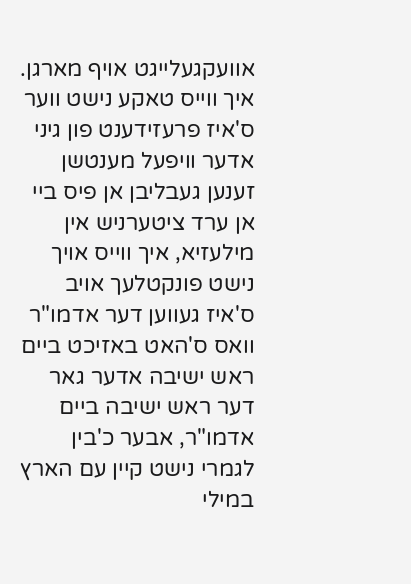אוועקגעלייגט אויף מארגן. איך ווייס טאקע נישט ווער ס'איז פרעזידענט פון גיני אדער וויפעל מענטשן זענען געבליבן אן פיס ביי אן ערד ציטערניש אין מילעזיא, איך ווייס אויך נישט פונקטלעך אויב ס'איז געווען דער אדמו"ר וואס ס'האט באזיכט ביים ראש ישיבה אדער גאר דער ראש ישיבה ביים אדמו"ר, אבער כ'בין לגמרי נישט קיין עם הארץ במילי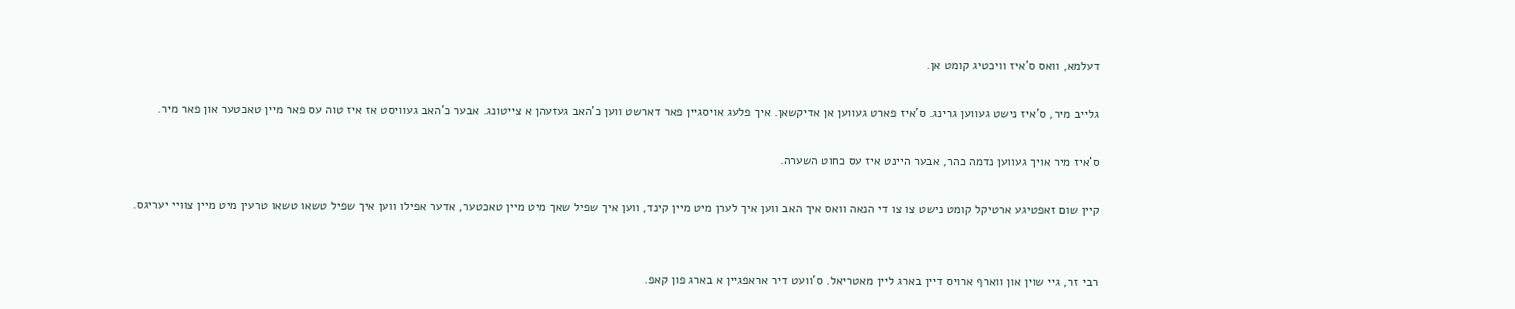דעלמא, וואס ס'איז וויכטיג קומט אן.

גלייב מיר, ס'איז נישט געווען גרינג. ס'איז פארט געווען אן אדיקשאן. איך פלעג אויסגיין פאר דארשט ווען כ'האב געזעהן א צייטונג. אבער כ'האב געוויסט אז איז טוה עס פאר מיין טאכטער און פאר מיר.

ס'איז מיר אויך געווען נדמה כהר, אבער היינט איז עס כחוט השערה.

קיין שום זאפטיגע ארטיקל קומט נישט צו צו די הנאה וואס איך האב ווען איך לערן מיט מיין קינד, ווען איך שפיל שאך מיט מיין טאכטער, אדער אפילו ווען איך שפיל טשאו טשאו טרעין מיט מיין צוויי יעריגס.


רבי זר, גיי שוין און ווארף ארויס דיין בארג ליין מאטריאל. ס'וועט דיר אראפגיין א בארג פון קאפ.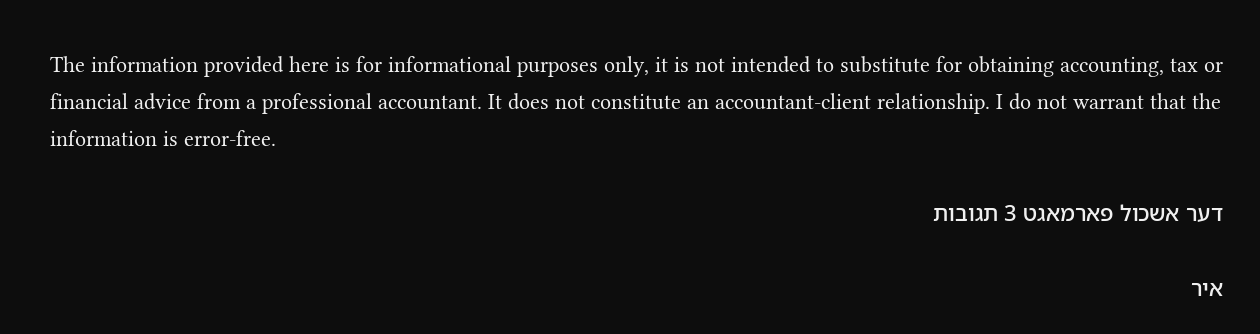The information provided here is for informational purposes only, it is not intended to substitute for obtaining accounting, tax or financial advice from a professional accountant. It does not constitute an accountant-client relationship. I do not warrant that the information is error-free.

דער אשכול פארמאגט 3 תגובות

איר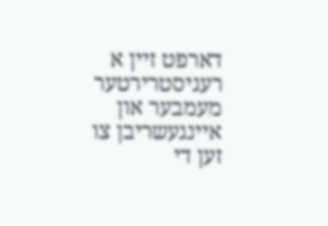דארפט זיין א רעגיסטרירטער מעמבער און איינגעשריבן צו זען די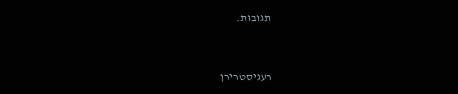תגובות.


רעגיסטרירן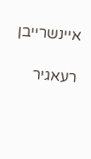איינשרייבן

רעאגיר